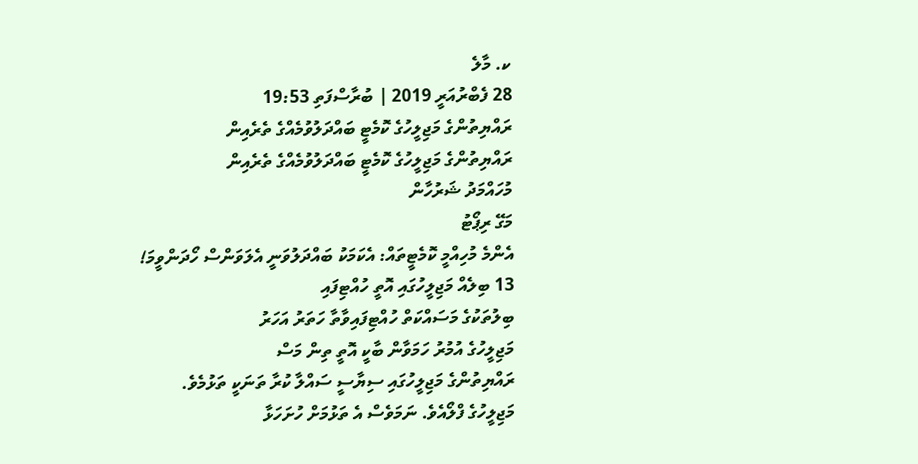ކ. މާލެ
28 ފެބްރުއަރީ 2019 | ބުރާސްފަތި 19:53
ރައްޔިތުންގެ މަޖިލީހުގެ ކޮމެޓީ ބައްދަލުވުމެއްގެ ތެރެއިން
ރައްޔިތުންގެ މަޖިލީހުގެ ކޮމެޓީ ބައްދަލުވުމެއްގެ ތެރެއިން
މުހައްމަދު ޝަރުހާން
މަގޭ ރިޕޯޓު
އެންމެ މުހިއްމީ ކޮމެޓީތައް: އެކަމަކު ބައްދަލުވަނީ އެލަވަންސް ހޯދަންވީމަ!
13 ބިލެއް މަޖިލީހުގައި އޮތީ ހުއްޓިފައި
ބިލުތަކުގެ މަސައްކަތް ހުއްޓިފައިވާތާ ހަތަރު އަހަރު
މަޖިލީހުގެ އުމުރު ހަމަވާން ބާކީ އޮތީ ތިން މަސް
ރައްޔިތުންގެ މަޖިލީހުގައި ސިޔާސީ ސައްލާ ކުރާ ތަނަކީ ތަޅުމެވެ. މަޖިލީހުގެ ފްލޯއެވެ. ނަމަވެސް އެ ތަޅުމަށް ހުށަހަޅާ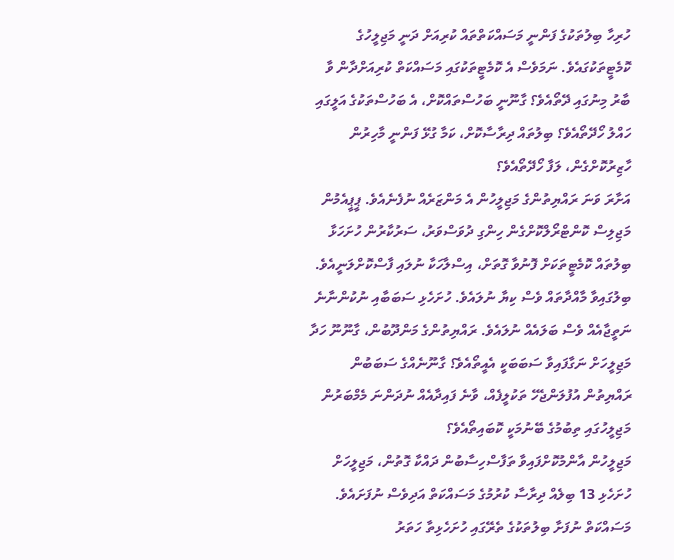ހުރިހާ ބިލުތަކުގެ ފަންނީ މަސައްކަތްތައް ކުރިއަށް ދަނީ މަޖިލީހުގެ ކޮމެޓީތަކުގައެވެ. ނަމަވެސް އެ ކޮމެޓީތަކުގައި މަސައްކަތް ކުރިއަށްދާން ވާ ބާރު މިނުގައި ދޭތޯއެވެ؟ ގާނޫނީ ބަހުސްތައްކޮށް، އެ ބަހުސްތަކުގެ އަލީގައި ހައްލު ހޯދޭތޯއެވެ؟ ބިލުތައް ދިރާސާކޮށް، ކަމާ ގުޅޭ ފަންނީ މާހިރުން ހާޒިރުކޮށްގެން، ލަފާ ހޯދޭތޯއެވެ؟
އަށާރަ ވަނަ ރައްޔިތުންގެ މަޖިލީހުން އެ މަންޒަރެއް ނުފެނެއެވެ. ޕީޕީއެމުން މަޖިލިސް ކޮންޓްރޯލްކޮށްގެން ހިންގި ދުވަސްވަރު، ސަރުކާރުން ހުށަހަޅާ ބިލުތައް ކޮމެޓީތަކަށް ފޮނުވާ ގޮތަށް، އިސްލާހަކާ ނުލައި ފާސްކޮށްލަނީއެވެ. ބިލުގައިވާ މާއްދާތައް ވެސް ކިޔާ ނުލައެވެ. ހުށަހެޅި ސަބަބާއި ނުކުންނާނެ ނަތީޖާއެއް ވެސް ބަލައެއް ނުލައެވެ. ރައްޔިތުންގެ މަންދޫބުން، ގާނޫނޫ ހަދާ މަޖިލީހަށް ނަގާފައިވާ ސަބަބަކީ އެއީތޯއެވެ؟ ގާނޫނެއްގެ ސަބަބުން ރައްޔިތުން އުފުލަންޖެހޭ ތަކުލީފެއް، ވާނެ ފައިދާއެއް ނުދަންނަ މެމްބަރުން މަޖިލީހުގައި ތިބުމުގެ ބޭނުމަކީ ކޮބައިތޯއެވެ؟
މަޖިލީހުން އާންމުކޮށްފައިވާ ތަފާސްހިސާބުން ދައްކާ ގޮތުން، މަޖިލީހަށް ހުށަހެޅި 13 ބިލެއް ދިރާސާ ކުރުމުގެ މަސައްކަތް އަދިވެސް ނުފަށައެވެ. މަސައްކަތް ނުފަށާ ބިލުތަކުގެ ތެރޭގައި ހުށަހެޅިތާ ހަތަރު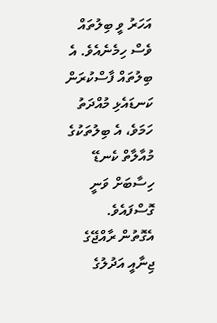އަހަރު ވީ ބިލުތައް ވެސް ހިމެނެއެވެ. އެ ބިލުތައް ފާސްކުރަން ކަނޑައެޅި މުއްދަތު ހަމަވެ، އެ ބިލުތަކުގެ މުއާލާތް ކެނޑޭ ހިސާބަށް ވަނީ ގޮސްފައެވެ.
އެގޮތުން ރާއްޖޭގެ ޖިނާއީ އަދުލުގެ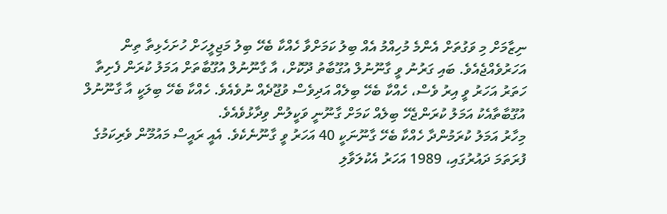ނިޒާމަށް މި ވަގުތަށް އެންމެ މުހިއްމު އެއް ބިލު ކަމަށްވާ ހެއްކާ ބެހޭ ބިލު މަޖިލީހަށް ހުށަހެޅިތާ ތިން އަހަރުވެއްޖެއެވެ. ބައި ގަރުނު ވީ ގާނޫނުލް އުގޫބާތު ދޫކޮށް، އާ ގާނޫނުލް އުގޫބާތަށް އަމަލު ކުރަން ފެށިތާ ހަތަރު އަހަރު ވީ އިރު ވެސް، ހެއްކާ ބެހޭ ބިލެއް އަދިވެސް ވުޖޫދެއް ނުވެއެވެ. ހެއްކާ ބެހޭ ބިލަކީ އާ ގާނޫނުލް އުގޫބާތާއެކު އަމަލު ކުރަންޖެހޭ ބިލެއް ކަމަށް ގާނޫނީ ވަކީލުން ވިދާޅުވެއެވެ.
މިހާރު އަމަލު ކުރަމުންދާ ހެއްކާ ބެހޭ ގާނޫނަކީ 40 އަހަރު ވީ ގާނޫނެކެވެ. އެއީ ރައީސް މައުމޫން ވެރިކަމުގެ ފުރަތަމަ ދައުރުގައި، 1989 އަހަރު އެކުލަވާލި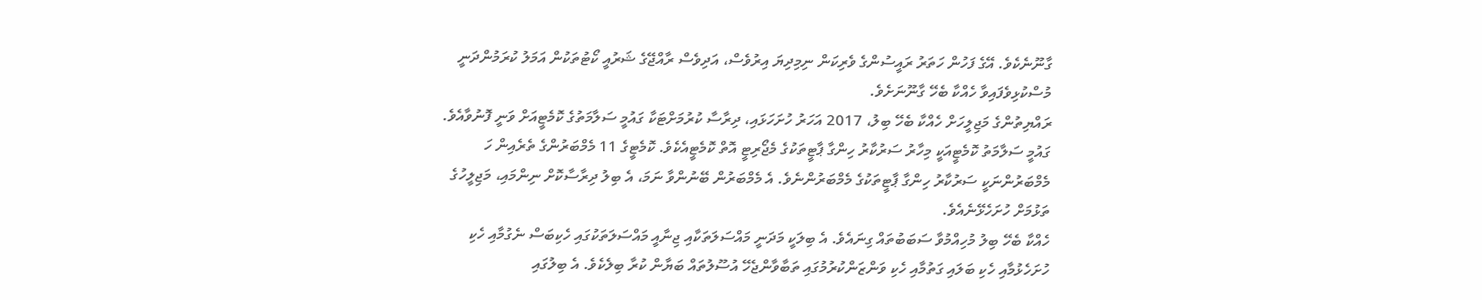ގާނޫނެކެވެ. އޭގެ ފަހުން ހަތަރު ރައީސުންގެ ވެރިކަން ނިމިދިޔަ އިރުވެސް، އަދިވެސް ރާއްޖޭގެ ޝަރުއީ ކޯޓުތަކުން އަމަލު ކުރަމުންދަނީ މުސްކުޅިވެފައިވާ ހެއްކާ ބެހޭ ގާނޫނަށެވެ.
ރައްޔިތުންގެ މަޖިލީހަށް ހެއްކާ ބެހޭ ބިލު، 2017 އަހަރު ހުށަހަޅައި، ދިރާސާ ކުރުމަށްޓަކާ ގައުމީ ސަލާމަތުގެ ކޮމެޓީއަށް ވަނީ ފޮނުވާއެވެ. ގައުމީ ސަލާމަތު ކޮމެޓީއަކީ މިހާރު ސަރުކާރު ހިންގާ ޕާޓީތަކުގެ މެޖޯރިޓީ އޮތް ކޮމެޓީއެކެވެ. ކޮމެޓީގެ 11 މެމްބަރުންގެ ތެރެއިން ހަ މެމްބަރުންނަކީ ސަރުކާރު ހިންގާ ޕާޓީތަކުގެ މެމްބަރުންނެވެ. އެ މެމްބަރުން ބޭނުންވާ ނަމަ، އެ ބިލު ދިރާސާކޮށް ނިންމައި، މަޖިލީހުގެ ތަޅުމަށް ހުށަހެޅޭނެއެވެ.
ހެއްކާ ބެހޭ ބިލު މުހިއްމުވާ ސަބަބުތައް ގިނައެވެ. އެ ބިލަކީ މަދަނީ މައްސަލަތަކާއި ޖިނާއީ މައްސަލަތަކުގައި ހެކިބަސް ނެގުމާއި ހެކި ހުށަހެޅުމާއި ހެކި ބަލައި ގަތުމާއި ހެކި ވަންޒަންކުރުމުގައި ތަބާވާންޖެހޭ އުސޫލުތައް ބަޔާން ކުރާ ބިލެކެވެ. އެ ބިލުގައި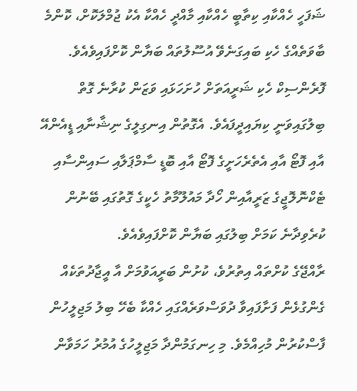ޝަފަހީ ހެއްކާއި ކިތާބީ ހެއްކާއި މާއްދީ ހެއްކާ އެކު ޖުމްލަކޮށް، ކޮންމެ ބާވަތެއްގެ ހެކި ބައިގަނެވޭ އުސޫލުތައް ބަޔާން ކޮށްފައިވެއެވެ.
ފޮރެންސިކް ހެކި ޝަރީއަތަށް ހުށަހަޅައި ވަޒަން ކުރާނެ ގޮތް ބިލުގައިވަނީ ކިޔައިދީފައެވެ. އެގޮތުން އިނގިލީގެ ނިޝާނާއި ޑީއެންއޭ އާއި ފޮޓޯ އާއި އެތެރެހަށީގެ ފޮޓޯ އާއި ބޮޑީ ސާމްޕަލާއި ސައިންސާއި ޓެކްނޮލޮޖީގެ ޒަރީއާއިން ހޯދާ މައުލޫމާތު ހެކީގެ ގޮތުގައި ބޭނުން ކުރެވިދާނެ ކަމަށް ބިލުގައި ބަޔާން ކޮށްފައިވެއެވެ.
ރާއްޖޭގެ ކުށްތައް އިތުރުވެ، ކުށުން ބަރީއަވުމަށް އާ އީޖާދުތަކެއް ގެންގުޅެން ފަށާފައިވާ ދުވަސްވަރެއްގައި ހެއްކާ ބެހޭ ބިލު މަޖިލީހުން ފާސްކުރުން މުހިއްމެވެ. މި ހިނގަމުންދާ މަޖިލީހުގެ އުމުރު ހަމަވާން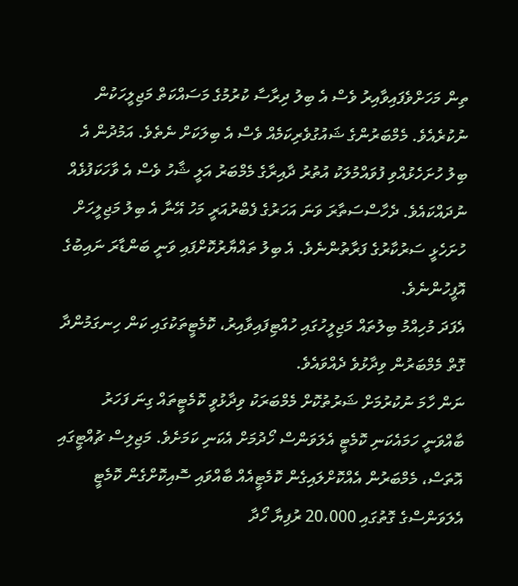ތިން މަހަށްވެފައިވާއިރު ވެސް އެ ބިލު ދިރާސާ ކުރުމުގެ މަސައްކަތް މަޖިލީހަކުން ނުކުރެއެވެ. މެމްބަރުންގެ ޝައުގުވެރިކަމެއް ވެސް އެ ބިލަކަށް ނެތެވެ. އަމުދުން އެ ބިލު ހުށަހެޅުއްވި ފުވައްމުލަކު އުތުރު ދާއިރާގެ މެމްބަރު އަލީ ޝާހު ވެސް އެ ވާހަކަފުޅެއް ނުދައްކައެވެ. ދެހާސްސަތާރަ ވަނަ އަހަރުގެ ފެބްރުއަރީ މަހު އޭނާ އެ ބިލު މަޖިލީހަށް ހުށަހެޅީ ސަރުކާރުގެ ފަރާތުންނެވެ. އެ ބިލު ތައްޔާރުކޮށްފައި ވަނީ ބަންޑާރަ ނައިބުގެ އޮފީހުންނެވެ.
އެފަދަ މުހިއްމު ބިލުތައް މަޖިލީހުގައި ހުއްޓިފައިވާއިރު، ކޮމެޓީތަކުގައި ކަން ހިނގަމުންދާ ގޮތް މެމްބަރުން ވިދާޅުވެ ދެއްވައެވެ.
ނަން ހާމަ ނުކުރުމަށް ޝަރުތުކޮށް މެމްބަރަކު ވިދާޅުވީ ކޮމެޓީތައް ގިނަ ފަހަރު ބާއްވަނީ ހަމައެކަނި ކޮމެޓީ އެލަވަންސް ހޯދުމަށް އެކަނި ކަމަށެވެ. މަޖިލިސް ޗުއްޓީގައި އޮތަސް، މެމްބަރުން އެއްކޮށްލައިގެން ކޮމެޓީއެއް ބާއްވައި ސޮއިކޮށްގެން ކޮމެޓީ އެލަވަންސްގެ ގޮތުގައި 20،000 ރުފިޔާ ހޯދާ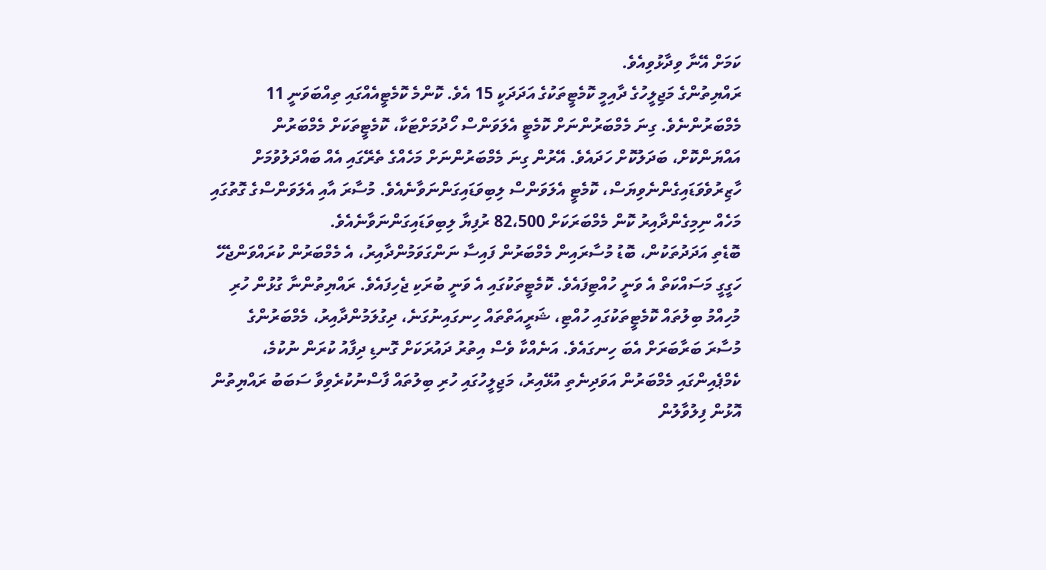ކަމަށް އޭނާ ވިދާޅުވިއެވެ.
ރައްޔިތުންގެ މަޖިލީހުގެ ދާއިމީ ކޮމެޓީތަކުގެ އަދަދަކީ 15 އެވެ. ކޮންމެ ކޮމެޓީއެއްގައި ތިއްބަވަނީ 11 މެމްބަރުންނެވެ. ގިނަ މެމްބަރުންނަށް ކޮމެޓީ އެލަވަންސް ހޯދުމަށްޓަކާ، ކޮމެޓީތަކަށް މެމްބަރުން އައްޔަންކޮށް، ބަދަލުކޮށް ހަދައެވެ. އޭރުން ގިނަ މެމްބަރުންނަށް މަހެއްގެ ތެރޭގައި އެއް ބައްދަލުވުމަށް ހާޒިރުވެވަޑައިގެންނެވިޔަސް، ކޮމެޓީ އެލަވަންސް ލިބިވަޑައިގަންނަވާނެއެވެ. މުސާރަ އާއި އެލަވަންސްގެ ގޮތުގައި މަހެއް ނިމިގެންދާއިރު ކޮން މެމްބަރަކަށް 82،500 ރުފިޔާ ލިބިވަޑައިގަންނަވާނެއެވެ.
ބޮޑެތި އަދަދުތަކުން، ބޮޑު މުސާރައިން މެމްބަރުން ފައިސާ ނަންގަވަމުންދާއިރު، އެ މެމްބަރުން ކުރައްވަންޖެހޭ ހަގީގީ މަސައްކަތް އެ ވަނީ ހުއްޓިފައެވެ. ކޮމެޓީތަކުގައި އެ ވަނީ ބުރަކި ޖެހިފައެވެ. ރައްޔިތުންނާ ގުޅުން ހުރި މުހިއްމު ބިލުތައް ކޮމެޓީތަކުގައި ހުއްޓި، ޝަރީއަތްތައް ހިނގައިނުގަނެ، ދިގުލަމުންދާއިރު، މެމްބަރުންގެ މުސާރަ ބަރާބަރަށް އެބަ ހިނގައެވެ. އަނެއްކާ ވެސް އިތުރު ދައުރަކަށް ގޮނޑި ދިފާއު ކުރަން ނުކުމެ، ކެމްޕެއިންގައި މެމްބަރުން އަވަދިނެތި އުޅޭއިރު، މަޖިލީހުގައި ހުރި ބިލުތައް ފާސްނުކުރެވިވާ ސަބަބު ރައްޔިތުން އޮޅުން ފިލުވާލުން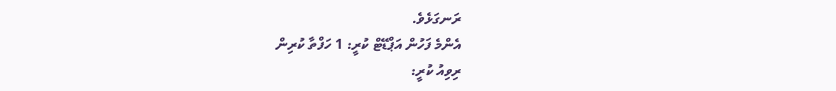ރަނގަޅެވެ.
އެންމެ ފަހުން އަޕްޑޭޓް ކުރީ: 1 ހަފްތާ ކުރިން
ރިވިއު ކުރީ: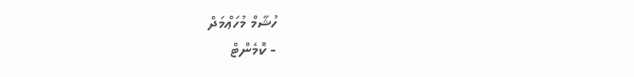ހުޝާމް މުހަޢްމަދް
- ކޮމެންޓް